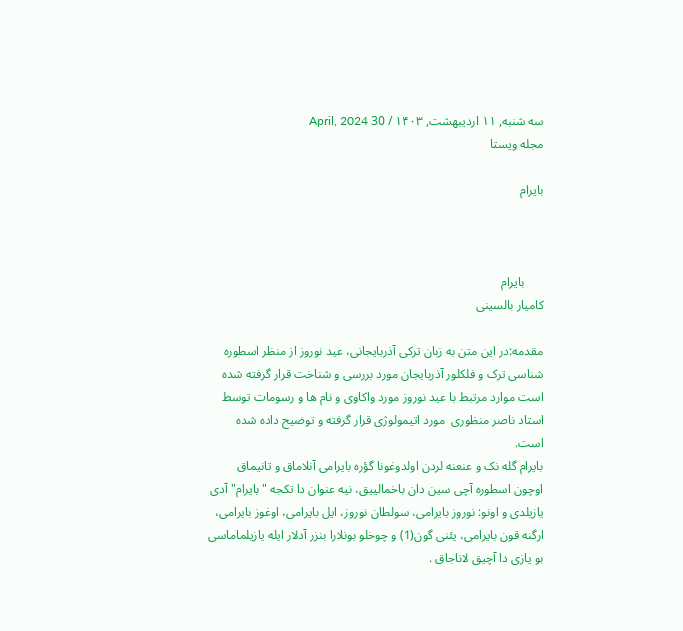سه شنبه, ۱۱ اردیبهشت, ۱۴۰۳ / 30 April, 2024
مجله ویستا

بایرام



      بایرام
کامیار بالسینی

مقدمه:در این متن به زبان ترکی آذربایجانی، عید نوروز از منظر اسطوره شناسی ترک و فلکلور آذربایجان مورد بررسی و شناخت قرار گرفته شده است موارد مرتبط با عید نوروز مورد واکاوی و نام ها و رسومات توسط استاد ناصر منظوری  مورد اتیمولوژی قرار گرفته و توضیح داده شده است.
بایرام گله نک و عنعنه لردن اولدوغونا گؤره بایرامی آنلاماق و تانیماق اوچون اسطوره آچی سین دان باخمالییق، نیه عنوان دا تکجه "بایرام" آدی یازیلدی و اونو: نوروز بایرامی، سولطان نوروز، ایل بایرامی، اوغوز بایرامی، ارگنه قون بایرامی، یئنی گون(1) و چوخلو بونلارا بنزر آدلار ایله یازیلماماسی بو یازی دا آچیق لاناجاق .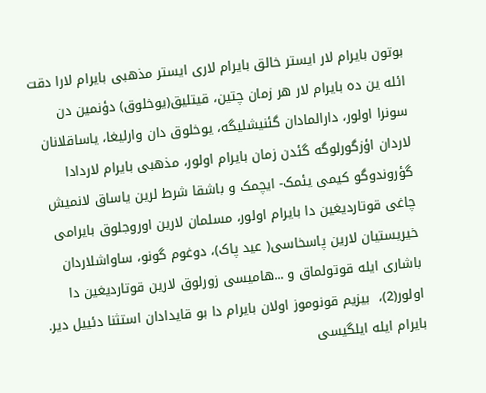بوتون بایرام لار ایستر خالق بایرام لاری ایستر مذهبی بایرام لارا دقت ائله ین ده بایرام لار هر زمان چتین، قیتلیق(یوخلوق) دؤنمین دن سونرا اولور، دارالمادان گئنیشلیگه، یوخلوق دان وارلیغا، یاساقلانان لاردان اؤزگورلوگه گئدن زمان بایرام اولور، مذهبی بایرام لاردادا  گؤروندوگو کیمی یئمک- ایچمک و باشقا شرط لرین یاساق لانمیش چاغی قوتاردیغین دا بایرام اولور، مسلمان لارین اوروجلوق بایرامی خیریستیان لارین پاسخاسی( عید پاک)، دوغوم گونو، ساواشلاردان باشاری ایله قوتولماق و ...هامیسی زورلوق لارین قوتاردیغین دا اولور(2)،  بیزیم قونوموز اولان بایرام دا بو قایدادان استثنا دئییل دیر. بایرام ایله ایلگیسی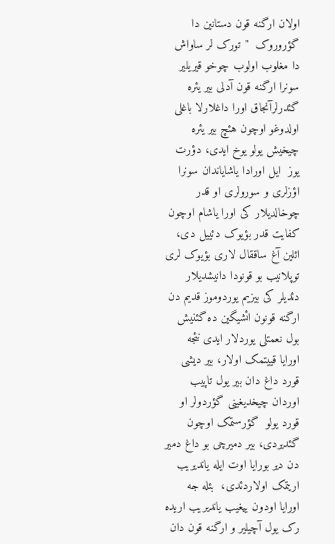اولان ارگنه قون دستانین دا گؤروروک  "تورک لر ساواش دا مغلوب اولوب چوخو قیریلیر سونرا ارگنه قون آدلی بیر یئره گئدرلرآنجاق اورا داغلارلا باغلی اولدوغو اوچون هئچ بیر یئره چیخیش یولو یوخ ایدی، دؤرت یوز  ایل اورادا یاشایاندان سونرا اؤزلری و سورولری او قدر چوخالدیلار کی اورا یاشام اوچون کفایت قدر بؤیوک دئییل دی، ائلین آغ ساققال لاری بؤیوک لری  توپلانیب بو قونودا دانیشدیلار دئدیلر کی بیزیم یوردوموز قدیم دن ارگنه قونون ائشیگین ده گئنیش بول نعمتلی یوردلار ایدی نئجه اورایا قییتمک اولار، بیر دیشی قورد داغ دان بیر یول تاپیب اوردان چیخدیغینی گؤردولر او قورد یولو  گؤرستمک اوچون گئدیردی، بیر دمیرچی بو داغ دمیر دن دیر بورایا اوت ایله یاندیریب  اریتمک اولاردئدی،  بئله جه اورایا اودون ییغیب یاندیریب اریده رک یول آچیلیر و ارگنه قون دان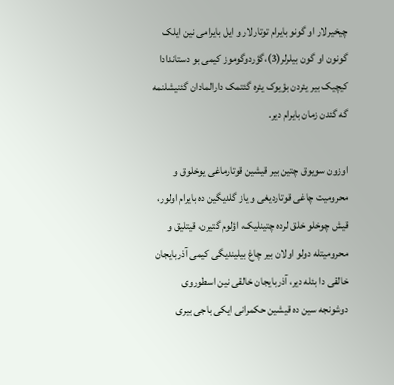چیخیرلار او گونو بایرام توتارلار و ایل بایرامی نین ایلک گونون او گون بیلرلر(3)،گؤردوگوموز کیمی بو دستاندادا کیچیک بیر یئردن بؤیوک یئره گئتمک دارالمادان گئنیشلنمه گه گئدن زمان بایرام دیر.

اوزون سویوق چتین بیر قیشین قوتارماغی یوخلوق و محرومیت چاغی قوتاردیغی و یاز گلدیگین ده بایرام اولور، قیش چوخلو خلق لرده چتینلیک، اؤلوم گتیرن، قیتلیق و محرومیتله دولو اولان بیر چاغ بیلیندیگی کیمی آذربایجان خالقی دا بئله دیر، آذربایجان خالقی نین اسطوروی دوشونجه سین ده قیشین حکمرانی ایکی باجی بیری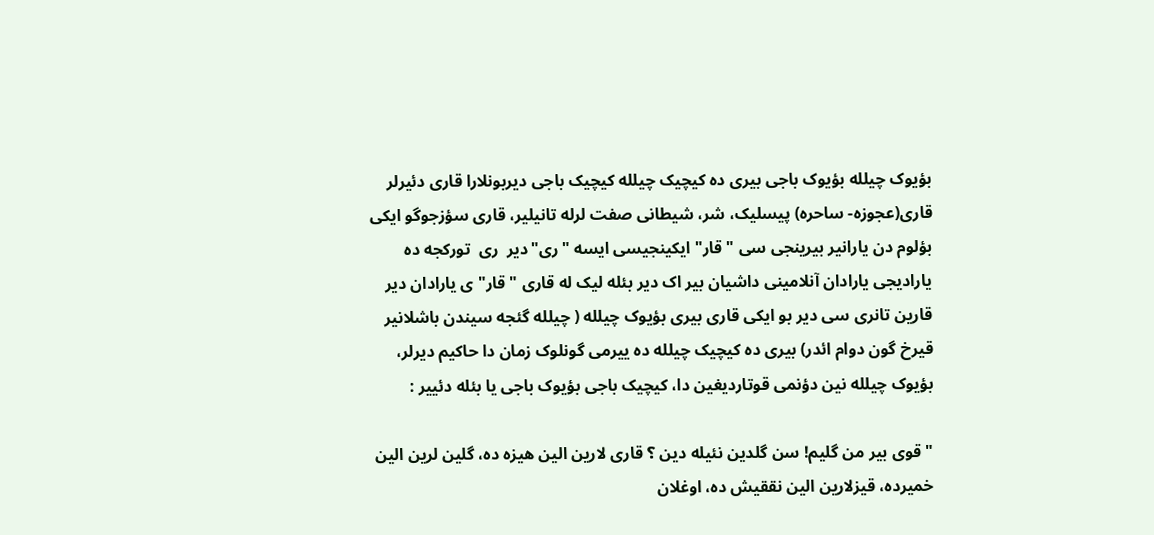بؤیوک چیلله بؤیوک باجی بیری ده کیچیک چیلله کیچیک باجی دیربونلارا قاری دئیرلر قاری(عجوزه- ساحره) پیسلیک، شر، شیطانی صفت لرله تانیلیر، قاری سؤزجوگو ایکی بؤلوم دن یارانیر بیرینجی سی "قار" ایکینجیسی ایسه "ری"دیر  ری  تورکجه ده یارادیجی یارادان آنلامینی داشیان بیر اک دیر بئله لیک له قاری "قار" ی یارادان دیر قارین تانری سی دیر بو ایکی قاری بیری بؤیوک چیلله ( چیلله گئجه سیندن باشلانیر قیرخ گون دوام ائدر) بیری ده کیچیک چیلله ده ییرمی گونلوک زمان دا حاکیم دیرلر، بؤیوک چیلله نین دؤنمی قوتاردیغین دا، کیچیک باجی بؤیوک باجی یا بئله دئییر :

" قوی بیر من گلیم! سن گلدین نئیله دین ؟ قاری لارین الین هیزه ده، گلین لرین الین خمیرده، قیزلارین الین نققیش ده، اوغلان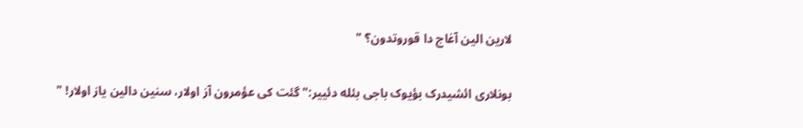لارین الین آغاج دا قوروتدون؟ "

بونلاری ائشیدرک بؤیوک باجی بئله دئییر:" گئت کی عؤمرون آز اولار، سنین دالین یاز اولار! "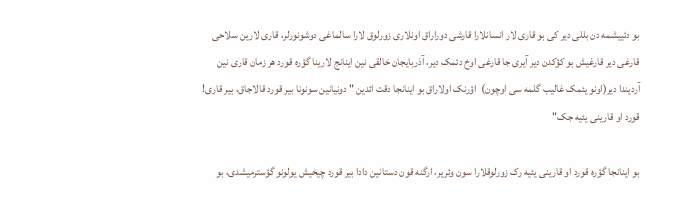بو دئییشمه دن بللی دیر کی بو قاری لار انسانلارا قارشی دوراراق اونلاری زورلوق لارا سالماغی دوشونورلر، قاری لارین سلاحی قارغی دیر قارغیش بو کؤکدن دیر آیری جا قارغی اوخ دئمک دیر، آذربایجان خالقی نین اینانج لارینا گؤره قورد هر زمان قاری نین آردیندا دیر(اونو یئمک غالیب گلمه سی اوچون)  اؤرنک اولاراق بو اینانجا دقت ائدین " دونیانین سونونا بیر قورد قالاجاق، بیر قاری! قورد او قارینی یئیه جک"

بو اینانجا گؤره قورد او قارینی یئیه رک زورلوقلارا سون وئریر، ارگنه قون دستانین دادا بیر قورد چیخیش یولونو گؤسترمیشدی، بو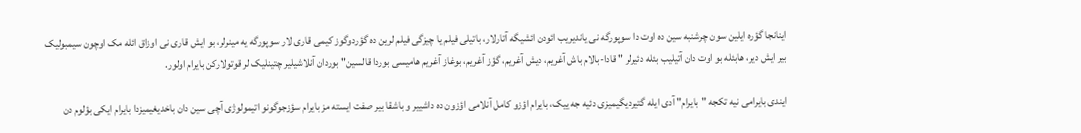اینانجا گؤره ایلین سون چرشنبه سین ده اوت دا سوپورگه نی یاندیریب ائودن ائشیگه آتارلار، باتیلی فیلم یا چیزگی فیلم لرین ده گؤردوگوز کیمی قاری لار سوپورگه یه مینرلر، بو ایش قاری نی اوزاق ائله مک اوچون سیمبولیک بیر ایش دیر، هابئله بو اوت دان آتیلیب بئله دئیرلر " قادا-بالام باش آغریم، دیش آغریم، گؤز آغریم، بوغاز آغریم هامیسی بوردا قالسین" بوردان آنلاشیلیر چتینلیک لر قوتولارکن بایرام اولور.

ایندی بایرامی نیه تکجه "بایرام" آدی ایله گتیردیگیمیزی دئیه جه ییک، بایرام اؤزو کامل آنلامی اؤزون ده داشییر و باشقا بیر صفت ایسته مز بایرام سؤزجوگونو اتیمولوژی آچی سین دان باخدیغیمیزدا بایرام ایکی بؤلوم دن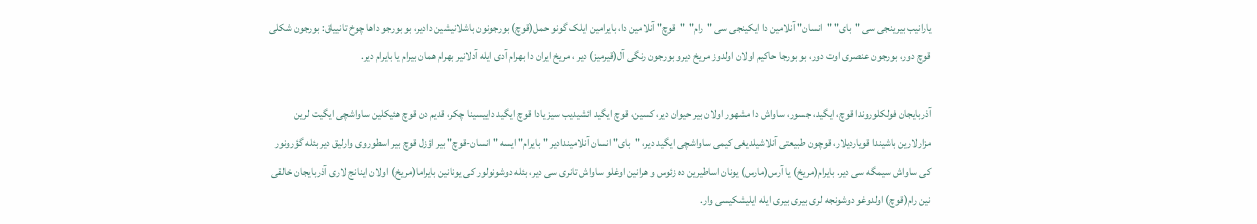یارانیب بیرینجی سی "بای" "انسان" آنلامین دا ایکینجی سی "رام"  "قوچ" آنلامین دا، بایرامین ایلک گونو حمل(قوچ) بورجونون باشلانیشین دادیر، بو بورجو داها چوخ تانییاق: بورجون شکلی قوچ دور، بورجون عنصری اوت دور، بو بورجا حاکیم اولان اولدوز مریخ دیرو بورجون رنگی آل(قیرمیز) دیر ، مریخ ایران دا بهرام آدی ایله آدلانیر بهرام همان بیرام یا بایرام دیر.

آذربایجان فولکلوروندا قوچ، ایگید، جسور، ساواش دا مشهور اولان بیر حیوان دیر، کسین، قوچ ایگید ائشیدیب سیز یادا قوچ ایگید داییسینا چکر، قدیم دن قوچ هئیکلین ساواشچی ایگیت لرین مزارلارین باشیندا قویاردیلار، قوچون طبیعتی آنلاشیلدیغی کیمی ساواشچی ایگید دیر، "بای" انسان آنلامیندادیر "بایرام" ایسه " انسان-قوچ" بیر اؤزل قوچ بیر اسطوروی وارلیق دیر بئله گؤرونور کی ساواش سیمگه سی دیر. بایرام(مریخ) یا آرس(مارس) یونان اساطیرین ده زئوس و هرانین اوغلو ساواش تانری سی دیر، بئله دوشونولور کی یونانین بایراما(مریخ) اولان اینانج لاری آذربایجان خالقی نین رام(قوچ) اولدوغو دوشونجه لری بیری بیری ایله ایلیشکیسی وار.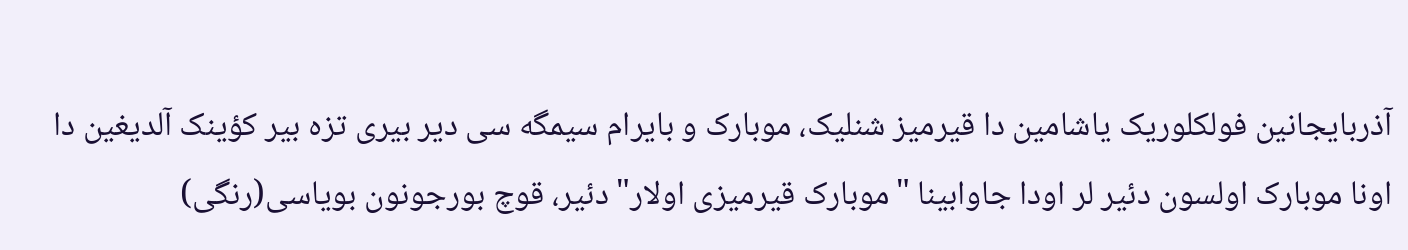آذربایجانین فولکلوریک یاشامین دا قیرمیز شنلیک، موبارک و بایرام سیمگه سی دیر بیری تزه بیر کؤینک آلدیغین دا اونا موبارک اولسون دئیر لر اودا جاوابینا "موبارک قیرمیزی اولار" دئیر، قوچ بورجونون بویاسی(رنگی)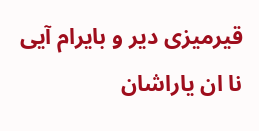قیرمیزی دیر و بایرام آیی نا ان یاراشان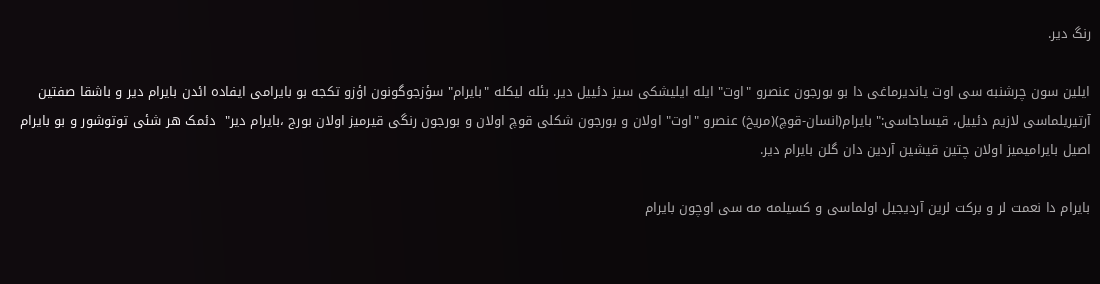رنگ دیر.

ایلین سون چرشنبه سی اوت یاندیرماغی دا بو بورجون عنصرو "اوت" ایله ایلیشکی سیز دئییل دیر. بئله لیکله "بایرام" سؤزجوگونون اؤزو تکجه بو بایرامی ایفاده ائدن بایرام دیر و باشقا صفتین آرتیریلماسی لازیم دئییل، قیساجاسی:" بایرام(انسان-قوچ)(مریخ) عنصرو "اوت" اولان و بورجون شکلی قوچ اولان و بورجون رنگی قیرمیز اولان بورج ،بایرام دیر"  دئمک هر شئی توتوشور و بو بایرام اصیل بایرامیمیز اولان چتین قیشین آردین دان گلن بایرام دیر.

بایرام دا نعمت لر و برکت لرین آردیجیل اولماسی و کسیلمه مه سی اوچون بایرام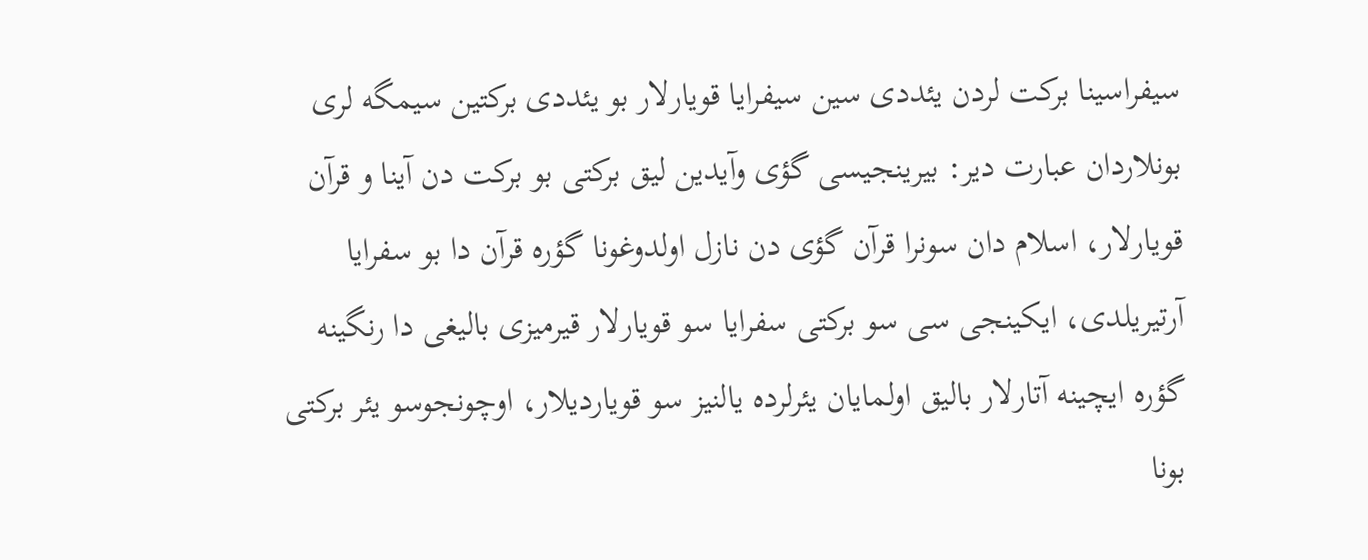سیفراسینا برکت لردن یئددی سین سیفرایا قویارلار بو یئددی برکتین سیمگه لری بونلاردان عبارت دیر: بیرینجیسی گؤی وآیدین لیق برکتی بو برکت دن آینا و قرآن قویارلار، اسلام دان سونرا قرآن گؤی دن نازل اولدوغونا گؤره قرآن دا بو سفرایا آرتیریلدی، ایکینجی سی سو برکتی سفرایا سو قویارلار قیرمیزی بالیغی دا رنگینه گؤره ایچینه آتارلار بالیق اولمایان یئرلرده یالنیز سو قویاردیلار، اوچونجوسو یئر برکتی بونا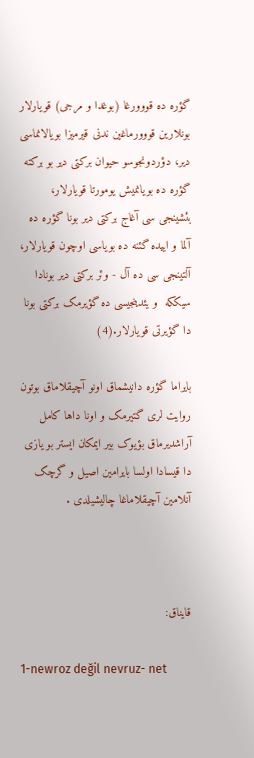گؤره ده قووورغا (بوغدا و مرجی) قویارلار بونلارین قووورماغین ندنی قیرمیزا بویالانماسی دیر، دؤردونجوسو حیوان برکتی دیر بو برکته گؤره ده بویانمیش یومورتا قویارلار، بئشینجی سی آغاج برکتی دیر بونا گؤره ده آلما و اییده گئنه ده بویاسی اوچون قویارلار، آلتینجی سی ده آل - وئر برکتی دیر بونادا سیککه  و یئدینجیسی ده گؤیرمک برکتی بونا دا گؤیرتی قویارلار.(4)

بایراما گؤره دانیشماق اونو آچیقلاماق بوتون روایت لری گتیرمک و اونا داها کامل آراشدیرماق بؤیوک بیر ایمکان ایستر بو یازی دا قیسادا اولسا بایرامین اصیل و گرچک آنلامین آچیقلاماغا چالیشیلدی .



قایناق:

1-newroz değil nevruz- net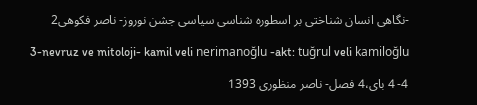-نگاهی انسان شناختی بر اسطوره شناسی سیاسی جشن نوروز- ناصر فکوهی2

3-nevruz ve mitoloji- kamil veli nerimanoğlu -akt: tuğrul veli kamiloğlu

4- 4 بای،4 فصل- ناصر منظوری 1393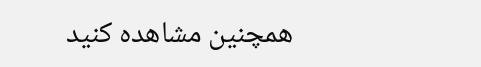همچنین مشاهده کنید